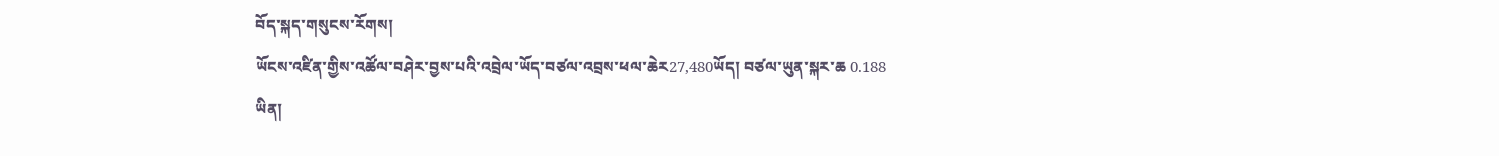བོད་སྐད་གསུངས་རོགས།
ཡོངས་འཛིན་གྱིས་འཚོལ་བཤེར་བྱས་པའི་འབྲེལ་ཡོད་བཙལ་འབྲས་ཕལ་ཆེར27,480ཡོད། བཙལ་ཡུན་སྐར་ཆ 0.188
ཡིན།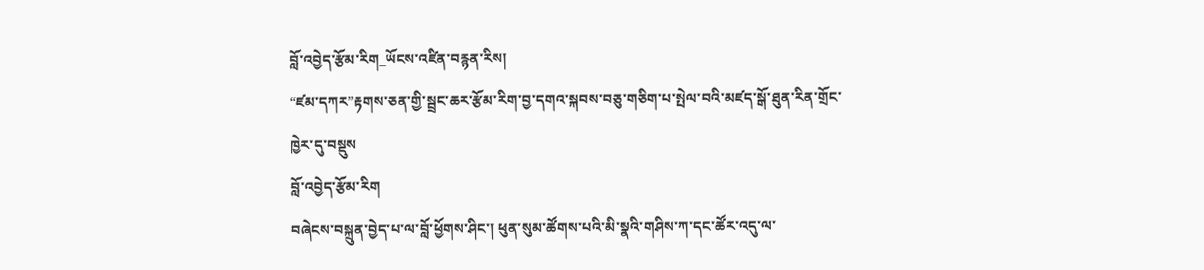བློ་འབྱེད་རྩོམ་རིག_ཡོངས་འཛིན་བརྙན་རིས།
“ཛམ་དཀར”རྟགས་ཅན་གྱི་སྦྲང་ཆར་རྩོམ་རིག་བྱ་དགའ་སྐབས་བཅུ་གཅིག་པ་སྤེལ་བའི་མཛད་སྒོ་ཐུན་རིན་གྲོང་ཁྱེར་དུ་བསྡུས
བློ་འབྱེད་རྩོམ་རིག
བཞེངས་བསྐྲུན་བྱེད་པ་ལ་བློ་ཕྱོགས་ཤིང་། ཕུན་སུམ་ཚོགས་པའི་མི་སྣའི་གཤིས་ཀ་དང་ཚོར་འདུ་ལ་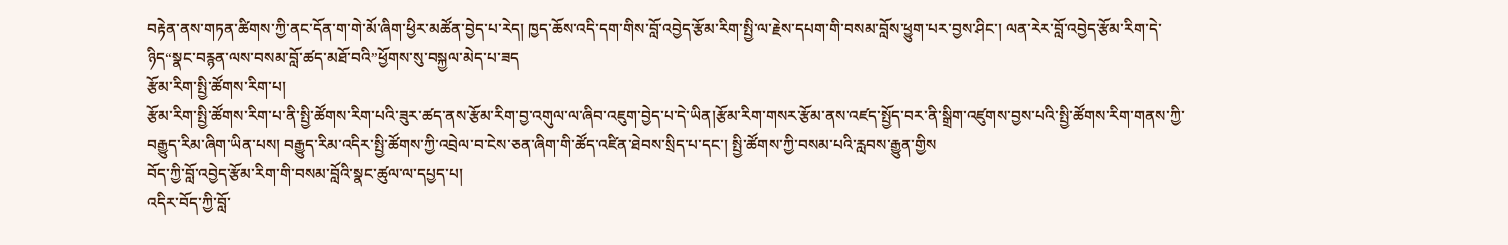བརྟེན་ནས་གཏན་ཚིགས་ཀྱི་ནང་དོན་ག་གེ་མོ་ཞིག་ཕྱིར་མཚོན་བྱེད་པ་རེད། ཁྱད་ཆོས་འདི་དག་གིས་བློ་འབྱེད་རྩོམ་རིག་སྤྱི་ལ་རྗེས་དཔག་གི་བསམ་བློས་ཕྱུག་པར་བྱས་ཤིང་། ལན་རེར་བློ་འབྱེད་རྩོམ་རིག་དེ་ཉིད“སྣང་བརྙན་ལས་བསམ་བློ་ཚད་མཐོ་བའི”ཕྱོགས་སུ་བསྐྱལ་མེད་པ་ཟད
རྩོམ་རིག་སྤྱི་ཚོགས་རིག་པ།
རྩོམ་རིག་སྤྱི་ཚོགས་རིག་པ་ནི་སྤྱི་ཚོགས་རིག་པའི་ཟུར་ཚད་ནས་རྩོམ་རིག་བྱ་འགུལ་ལ་ཞིབ་འཇུག་བྱེད་པ་དེ་ཡིན།རྩོམ་རིག་གསར་རྩོམ་ནས་འཛད་སྤྱོད་བར་ནི་སྒྲིག་འཛུགས་བྱས་པའི་སྤྱི་ཚོགས་རིག་གནས་ཀྱི་བརྒྱུད་རིམ་ཞིག་ཡིན་པས། བརྒྱུད་རིམ་འདིར་སྤྱི་ཚོགས་ཀྱི་འབྲེལ་བ་ངེས་ཅན་ཞིག་གི་ཚོད་འཛིན་ཐེབས་སྲིད་པ་དང་། སྤྱི་ཚོགས་ཀྱི་བསམ་པའི་རླབས་རྒྱུན་གྱིས
བོད་ཀྱི་བློ་འབྱེད་རྩོམ་རིག་གི་བསམ་བློའི་སྣང་ཚུལ་ལ་དཔྱད་པ།
འདིར་བོད་ཀྱི་བློ་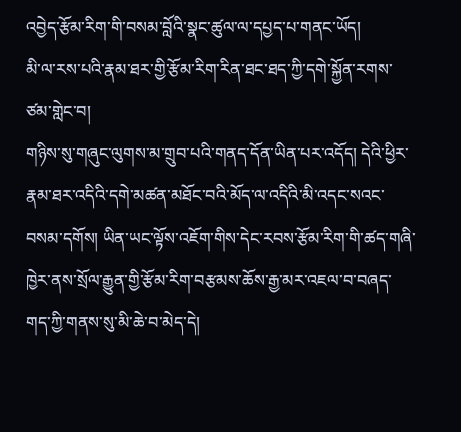འབྱེད་རྩོམ་རིག་གི་བསམ་བློའི་སྣང་ཚུལ་ལ་དཔྱད་པ་གནང་ཡོད།
མི་ལ་རས་པའི་རྣམ་ཐར་གྱི་རྩོམ་རིག་རིན་ཐང་ཐད་ཀྱི་དགེ་སྐྱོན་རགས་ཙམ་གླེང་བ།
གཉིས་སུ་གཞུང་ལུགས་མ་གྲུབ་པའི་གནད་དོན་ཡིན་པར་འདོད། དེའི་ཕྱིར་རྣམ་ཐར་འདིའི་དགེ་མཚན་མཐོང་བའི་མོད་ལ་འདིའི་མི་འདང་སའང་བསམ་དགོས། ཡིན་ཡང་ལྟོས་འཇོག་གིས་དེང་རབས་རྩོམ་རིག་གི་ཚད་གཞི་ཁྱེར་ནས་སྲོལ་རྒྱུན་གྱི་རྩོམ་རིག་བརྩམས་ཆོས་རྒྱ་མར་འཇལ་བ་བཞད་གད་ཀྱི་གནས་སུ་མི་ཆེ་བ་མེད་དེ།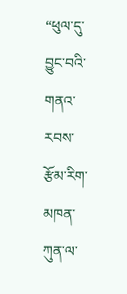“ཕུལ་དུ་བྱུང་བའི་གནའ་རབས་རྩོམ་རིག་མཁན་ཀུན་ལ་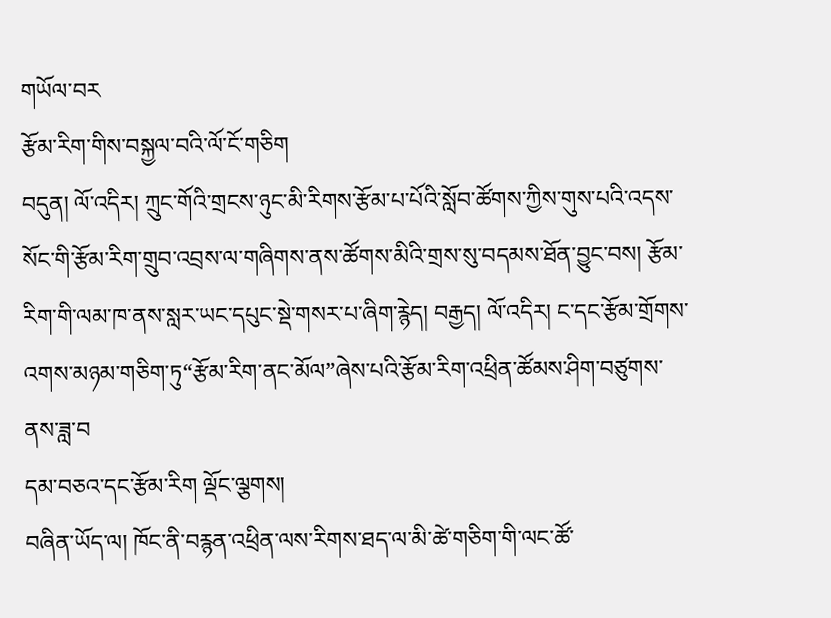གཡོལ་བར
རྩོམ་རིག་གིས་བསྐྱལ་བའི་ལོ་ངོ་གཅིག
བདུན། ལོ་འདིར། ཀྲུང་གོའི་གྲངས་ཉུང་མི་རིགས་རྩོམ་པ་པོའི་སློབ་ཚོགས་ཀྱིས་གུས་པའི་འདས་སོང་གི་རྩོམ་རིག་གྲུབ་འབྲས་ལ་གཞིགས་ནས་ཚོགས་མིའི་གྲས་སུ་བདམས་ཐོན་བྱུང་བས། རྩོམ་རིག་གི་ལམ་ཁ་ནས་སླར་ཡང་དཔུང་སྡེ་གསར་པ་ཞིག་རྙེད། བརྒྱད། ལོ་འདིར། ང་དང་རྩོམ་གྲོགས་འགས་མཉམ་གཅིག་ཏུ“རྩོམ་རིག་ནང་མོལ”ཞེས་པའི་རྩོམ་རིག་འཕྲིན་ཚོམས་ཤིག་བཙུགས་ནས་ཟླ་བ
དམ་བཅའ་དང་རྩོམ་རིག ལྡོང་ལྕགས།
བཞིན་ཡོད་ལ། ཁོང་ནི་བརྙན་འཕྲིན་ལས་རིགས་ཐད་ལ་མི་ཚེ་གཅིག་གི་ལང་ཚོ་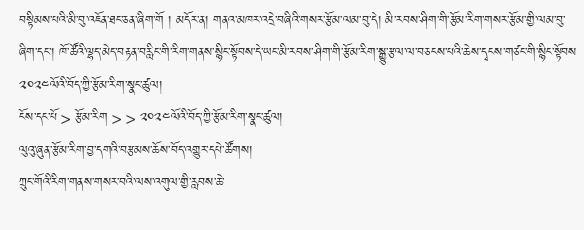བསྟིམས་པའི་མི་བུ་འཇོན་ཐང་ཅན་ཞིག་གོ ། མདོར་ན། གནའ་མཁར་འདྲེ་བཞིའི་གསར་རྩོམ་ལམ་བུ་དེ། མི་རབས་ཤིག་གི་རྩོམ་རིག་གསར་རྩོམ་གྱི་ལམ་བུ་ཞིག་དང་། ཁོ་ཚོའི་ལྷད་མེད་བརྟན་བརླིང་གི་རིག་གནས་སྙིང་སྟོབས་དེ་ཡང་མི་རབས་ཤིག་གི་རྩོམ་རིག་སྒྱུ་རྩལ་ལ་བཅངས་པའི་ཆེས་དྭངས་གཙང་གི་སྙིང་སྟོབས
༢༠༢༤ལོའི་བོད་ཀྱི་རྩོམ་རིག་སྣང་ཚུལ།
ངོས་དང་པོ > རྩོམ་རིག > > ༢༠༢༤ལོའི་བོད་ཀྱི་རྩོམ་རིག་སྣང་ཚུལ།
ལུའུ་ཞུན་རྩོམ་རིག་བྱ་དགའི་བརྩམས་ཆོས་བོད་འགྱུར་དཔེ་ཚོགས།
ཀྲུང་གོའི་རིག་གནས་གསར་བའི་ལས་འགུལ་གྱི་རླབས་ཆེ་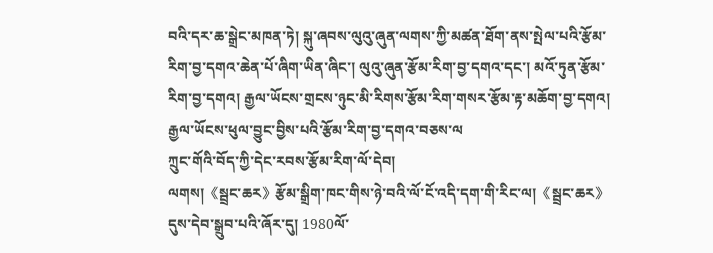བའི་དར་ཆ་སྒྲེང་མཁན་ཏེ། སྐུ་ཞབས་ལུའུ་ཞུན་ལགས་ཀྱི་མཚན་ཐོག་ནས་སྤེལ་པའི་རྩོམ་རིག་བྱ་དགའ་ཆེན་པོ་ཞིག་ཡིན་ཞིང་། ལུའུ་ཞུན་རྩོམ་རིག་བྱ་དགའ་དང་། མའོ་ཏུན་རྩོམ་རིག་བྱ་དགའ། རྒྱལ་ཡོངས་གྲངས་ཉུང་མི་རིགས་རྩོམ་རིག་གསར་རྩོམ་རྟ་མཆོག་བྱ་དགའ། རྒྱལ་ཡོངས་ཕུལ་བྱུང་བྱིས་པའི་རྩོམ་རིག་བྱ་དགའ་བཅས་ལ
ཀྲུང་གོའི་བོད་ཀྱི་དེང་རབས་རྩོམ་རིག་ལོ་དེབ།
ལགས།《སྦྲང་ཆར》རྩོམ་སྒྲིག་ཁང་གིས་ཉེ་བའི་ལོ་ངོ་འདི་དག་གི་རིང་ལ།《སྦྲང་ཆར》དུས་དེབ་སྒྲུབ་པའི་ཞོར་དུ། 1980ལོ་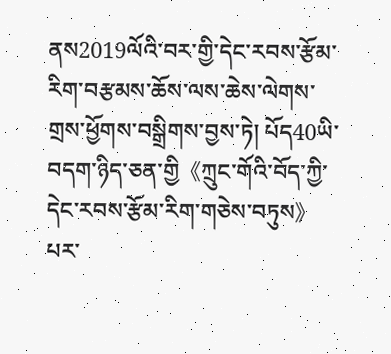ནས2019ལོའི་བར་གྱི་དེང་རབས་རྩོམ་རིག་བརྩམས་ཆོས་ལས་ཆེས་ལེགས་གྲས་ཕྱོགས་བསྒྲིགས་བྱས་ཏེ། པོད40ཡི་བདག་ཉིད་ཅན་གྱི《ཀྲུང་གོའི་བོད་ཀྱི་དེང་རབས་རྩོམ་རིག་གཅེས་བཏུས》པར་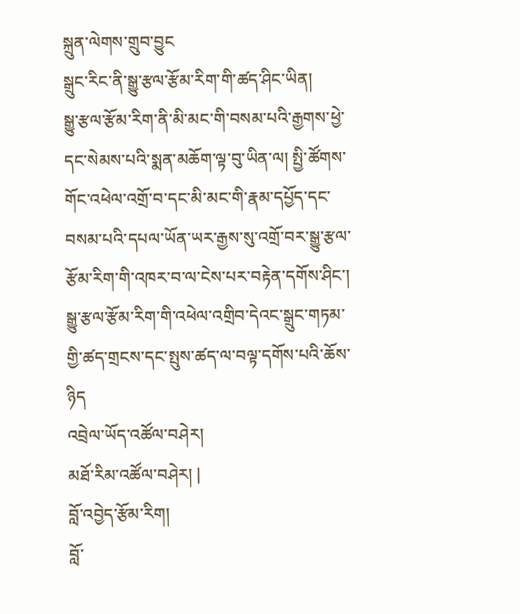སྐྲུན་ལེགས་གྲུབ་བྱུང
སྒྲུང་རིང་ནི་སྒྱུ་རྩལ་རྩོམ་རིག་གི་ཚད་ཤིང་ཡིན།
སྒྱུ་རྩལ་རྩོམ་རིག་ནི་མི་མང་གི་བསམ་པའི་རྒྱགས་ཕྱེ་དང་སེམས་པའི་སྨན་མཆོག་ལྟ་བུ་ཡིན་ལ། སྤྱི་ཚོགས་གོང་འཕེལ་འགྲོ་བ་དང་མི་མང་གི་རྣམ་དཔྱོད་དང་བསམ་པའི་དཔལ་ཡོན་ཡར་རྒྱས་སུ་འགྲོ་བར་སྒྱུ་རྩལ་རྩོམ་རིག་གི་འཁར་བ་ལ་ངེས་པར་བརྟེན་དགོས་ཤིང་། སྒྱུ་རྩལ་རྩོམ་རིག་གི་འཕེལ་འགྲིབ་དེའང་སྒྲུང་གཏམ་གྱི་ཚད་གྲངས་དང་སྤུས་ཚད་ལ་བལྟ་དགོས་པའི་ཆོས་ཉིད
འབྲེལ་ཡོད་འཚོལ་བཤེར།
མཐོ་རིམ་འཚོལ་བཤེར། |
བློ་འབྱེད་རྩོམ་རིག།
བློ་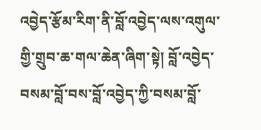འབྱེད་རྩོམ་རིག་ནི་བློ་འབྱེད་ལས་འགུལ་གྱི་གྲུབ་ཆ་གལ་ཆེན་ཞིག་སྟེ། བློ་འབྱེད་བསམ་བློ་བས་བློ་འབྱེད་ཀྱི་བསམ་བློ་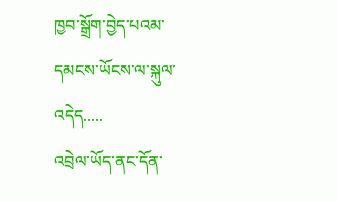ཁྱབ་སྒྲོག་བྱེད་པའམ་དམངས་ཡོངས་ལ་སྐུལ་འདེད.....
འབྲེལ་ཡོད་ནང་དོན་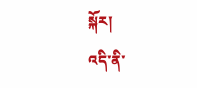སྐོར།
འདི་ནི་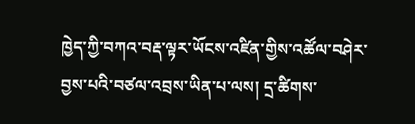ཁྱེད་ཀྱི་བཀའ་བརྡ་ལྟར་ཡོངས་འཛིན་གྱིས་འཚོལ་བཤེར་བྱས་པའི་བཙལ་འབྲས་ཡིན་པ་ལས། དྲ་ཚིགས་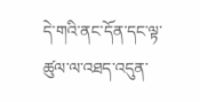དེ་གའི་ནང་དོན་དང་ལྟ་ཚུལ་ལ་འཐད་འདུན་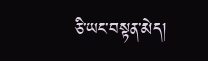ཅི་ཡང་བསྟན་མེད།